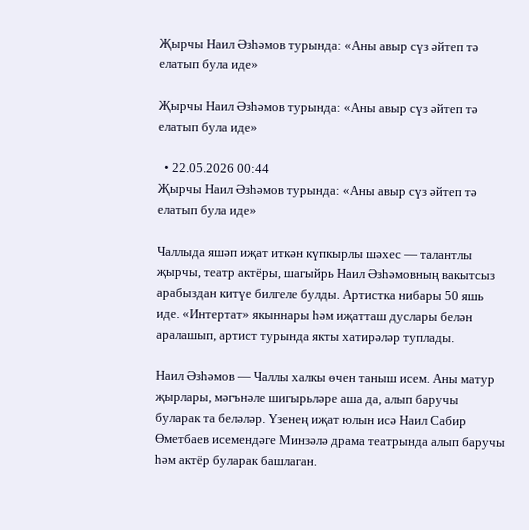Җырчы Наил Әзһәмов турында: «Аны авыр сүз әйтеп тә елатып була иде»

Җырчы Наил Әзһәмов турында: «Аны авыр сүз әйтеп тә елатып була иде»

  • 22.05.2026 00:44
Җырчы Наил Әзһәмов турында: «Аны авыр сүз әйтеп тә елатып була иде»

Чаллыда яшәп иҗат иткән күпкырлы шәхес — талантлы җырчы, театр актёры, шагыйрь Наил Әзһәмовның вакытсыз арабыздан китүе билгеле булды. Артистка нибары 50 яшь иде. «Интертат» якыннары һәм иҗатташ дуслары белән аралашып, артист турында якты хатирәләр туплады.

Наил Әзһәмов — Чаллы халкы өчен таныш исем. Аны матур җырлары, мәгънәле шигырьләре аша да, алып баручы буларак та беләләр. Үзенең иҗат юлын иcә Наил Сабир Өметбаев исемендәге Минзәлә драма театрында алып баручы һәм актёр буларак башлаган.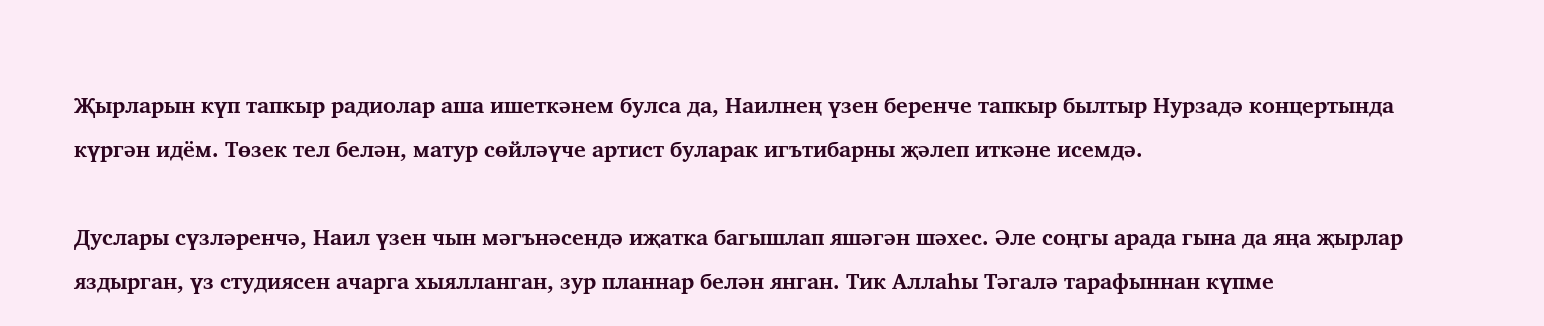Җырларын күп тапкыр радиолар аша ишеткәнем булса да, Наилнең үзен беренче тапкыр былтыр Нурзадә концертында күргән идём. Төзек тел белән, матур сөйләүче артист буларак игътибарны җәлеп иткәне исемдә.

Дуслары сүзләренчә, Наил үзен чын мәгънәсендә иҗатка багышлап яшәгән шәхес. Әле соңгы арада гына да яңа җырлар яздырган, үз студиясен ачарга хыялланган, зур планнар белән янган. Тик Аллаһы Тәгалә тарафыннан күпме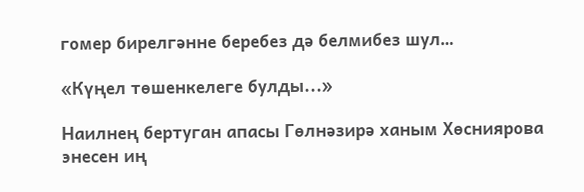гомер бирелгәнне беребез дә белмибез шул…

«Күңел төшенкелеге булды...»

Наилнең бертуган апасы Гөлнәзирә ханым Хөсниярова энесен иң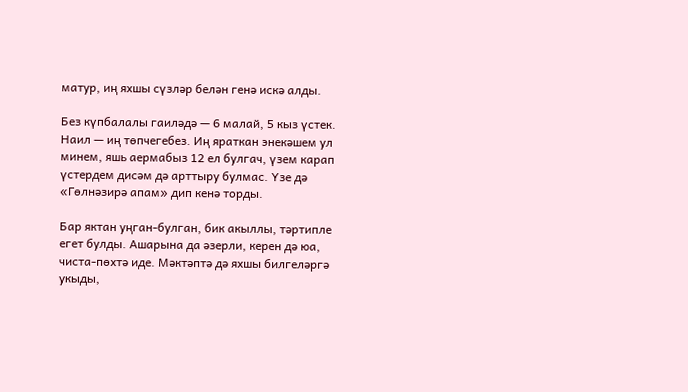матур, иң яхшы сүзләр белән генә искә алды.

Без күпбалалы гаиләдә — 6 малай, 5 кыз үстек. Наил — иң төпчегебез. Иң яраткан энекәшем ул минем, яшь аермабыз 12 ел булгач, үзем карап үстердем дисәм дә арттыру булмас. Үзе дә «Гөлнәзирә апам» дип кенә торды.

Бар яктан уңган-булган, бик акыллы, тәртипле егет булды. Ашарына да әзерли, керен дә юа, чиста-пөхтә иде. Мәктәптә дә яхшы билгеләргә укыды,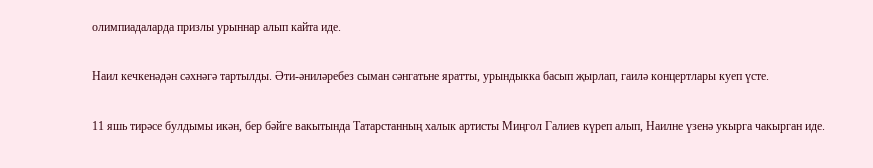олимпиадаларда призлы урыннар алып кайта иде.

Наил кечкенәдән сәхнәгә тартылды. Әти-әниләребез сыман сәнгатьне яратты, урындыкка басып җырлап, гаилә концертлары куеп үсте.

11 яшь тирәсе булдымы икән, бер бәйге вакытында Татарстанның халык артисты Миңгол Галиев күреп алып, Наилне үзенә укырга чакырган иде.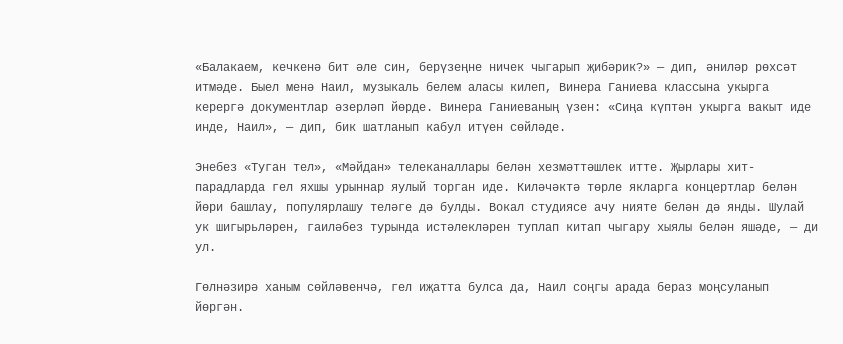«Балакаем, кечкенә бит әле син, берүзеңне ничек чыгарып җибәрик?» — дип, әниләр рөхсәт итмәде. Быел менә Наил, музыкаль белем аласы килеп, Винера Ганиева классына укырга керергә документлар әзерләп йөрде. Винера Ганиеваның үзен: «Сиңа күптән укырга вакыт иде инде, Наил», — дип, бик шатланып кабул итүен сөйләде.

Энебез «Туган тел», «Мәйдан» телеканаллары белән хезмәттәшлек итте. Җырлары хит-парадларда гел яхшы урыннар яулый торган иде. Киләчәктә төрле якларга концертлар белән йөри башлау, популярлашу теләге дә булды. Вокал студиясе ачу нияте белән дә янды. Шулай ук шигырьләрен, гаиләбез турында истәлекләрен туплап китап чыгару хыялы белән яшәде, — ди ул.

Гөлнәзирә ханым сөйләвенчә, гел иҗатта булса да, Наил соңгы арада бераз моңсуланып йөргән.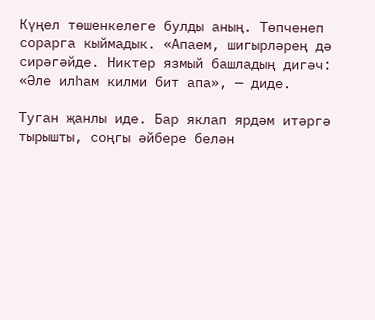Күңел төшенкелеге булды аның. Төпченеп сорарга кыймадык. «Апаем, шигырләрең дә сирәгәйде. Никтер язмый башладың дигәч: «Әле илһам килми бит апа», — диде.

Туган җанлы иде. Бар яклап ярдәм итәргә тырышты, соңгы әйбере белән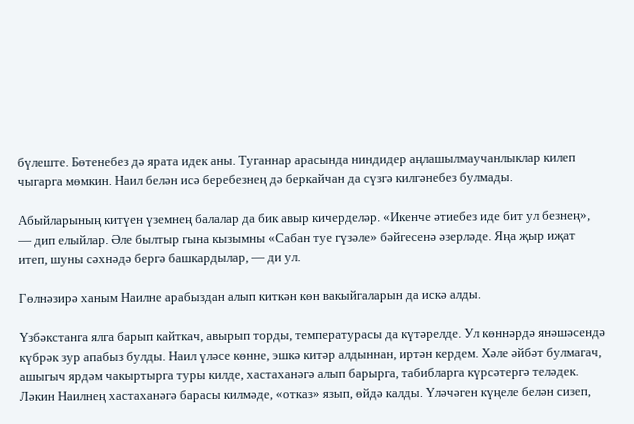бүлеште. Бөтенебез дә ярата идек аны. Туганнар арасында ниндидер аңлашылмаучанлыклар килеп чыгарга мөмкин. Наил белән исә беребезнең дә беркайчан да сүзгә килгәнебез булмады.

Абыйларының китүен үземнең балалар да бик авыр кичерделәр. «Икенче әтиебез иде бит ул безнең», — дип елыйлар. Әле былтыр гына кызымны «Сабан туе гүзәле» бәйгесенә әзерләде. Яңа җыр иҗат итеп, шуны сәхнәдә бергә башкардылар, — ди ул.

Гөлнәзирә ханым Наилне арабыздан алып киткән көн вакыйгаларын да искә алды.

Үзбәкстанга ялга барып кайткач, авырып торды, температурасы да күтәрелде. Ул көннәрдә янәшәсендә күбрәк зур апабыз булды. Наил үләсе көнне, эшкә китәр алдыннан, иртән кердем. Хәле әйбәт булмагач, ашыгыч ярдәм чакыртырга туры килде, хастаханәгә алып барырга, табибларга күрсәтергә теләдек. Ләкин Наилнең хастаханәгә барасы килмәде, «отказ» язып, өйдә калды. Үләчәген күңеле белән сизеп,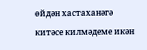өйдән хастаханәгә китәсе килмәдеме икән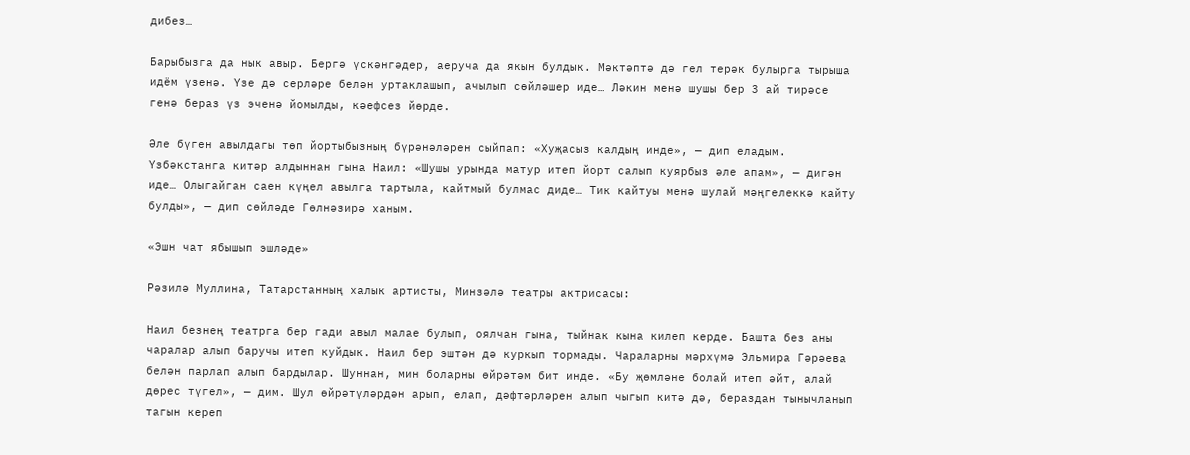дибез…

Барыбызга да нык авыр. Бергә үскәнгәдер, аеруча да якын булдык. Мәктәптә дә гел терәк булырга тырыша идём үзенә. Үзе дә серләре белән уртаклашып, ачылып сөйләшер иде… Ләкин менә шушы бер 3 ай тирәсе генә бераз үз эченә йомылды, кәефсез йөрде.

Әле бүген авылдагы төп йортыбызның бүрәнәләрен сыйпап: «Хуҗасыз калдың инде», — дип еладым. Үзбәкстанга китәр алдыннан гына Наил: «Шушы урында матур итеп йорт салып куярбыз әле апам», — дигән иде… Олыгайган саен күңел авылга тартыла, кайтмый булмас диде… Тик кайтуы менә шулай мәңгелеккә кайту булды», — дип сөйләде Гөлнәзирә ханым.

«Эшн чат ябышып эшләде»

Рәзилә Муллина, Татарстанның халык артисты, Минзәлә театры актрисасы:

Наил безнең театрга бер гади авыл малае булып, оялчан гына, тыйнак кына килеп керде. Башта без аны чаралар алып баручы итеп куйдык. Наил бер эштән дә куркып тормады. Чараларны мәрхүмә Эльмира Гәрәева белән парлап алып бардылар. Шуннан, мин боларны өйрәтәм бит инде. «Бу җөмләне болай итеп әйт, алай дөрес түгел», — дим. Шул өйрәтүләрдән арып, елап, дәфтәрләрен алып чыгып китә дә, бераздан тынычланып тагын кереп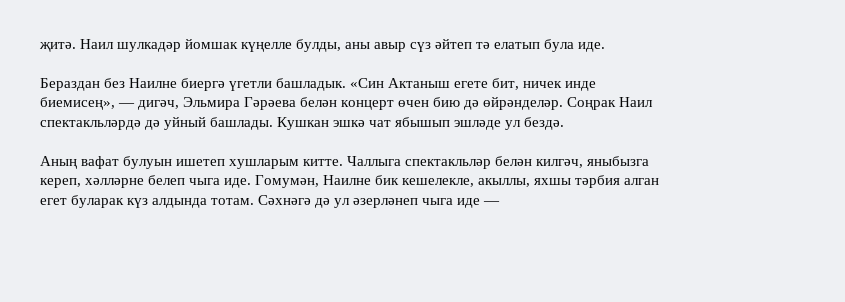җитә. Наил шулкадәр йомшак күңелле булды, аны авыр сүз әйтеп тә елатып була иде.

Бераздан без Наилне биергә үгетли башладык. «Син Актаныш егете бит, ничек инде биемисең», — дигәч, Эльмира Гәрәева белән концерт өчен бию дә өйрәнделәр. Соңрак Наил спектакльләрдә дә уйный башлады. Кушкан эшкә чат ябышып эшләде ул бездә.

Аның вафат булуын ишетеп хушларым китте. Чаллыга спектакльләр белән килгәч, яныбызга кереп, хәлләрне белеп чыга иде. Гомумән, Наилне бик кешелекле, акыллы, яхшы тәрбия алган егет буларак күз алдында тотам. Сәхнәгә дә ул әзерләнеп чыга иде —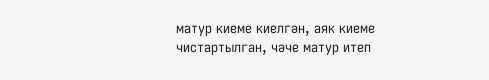матур киеме киелгән, аяк киеме чистартылган, чәче матур итеп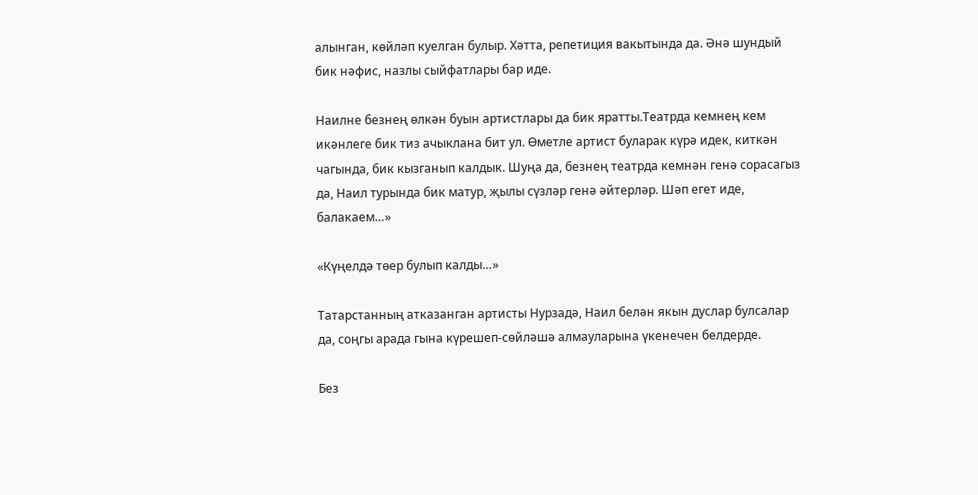алынган, көйләп куелган булыр. Хәтта, репетиция вакытында да. Әнә шундый бик нәфис, назлы сыйфатлары бар иде.

Наилне безнең өлкән буын артистлары да бик яратты.Театрда кемнең кем икәнлеге бик тиз ачыклана бит ул. Өметле артист буларак күрә идек, киткән чагында, бик кызганып калдык. Шуңа да, безнең театрда кемнән генә сорасагыз да, Наил турында бик матур, җылы сүзләр генә әйтерләр. Шәп егет иде, балакаем…»

«Күңелдә төер булып калды…»

Татарстанның атказанган артисты Нурзадә, Наил белән якын дуслар булсалар да, соңгы арада гына күрешеп-сөйләшә алмауларына үкенечен белдерде.

Без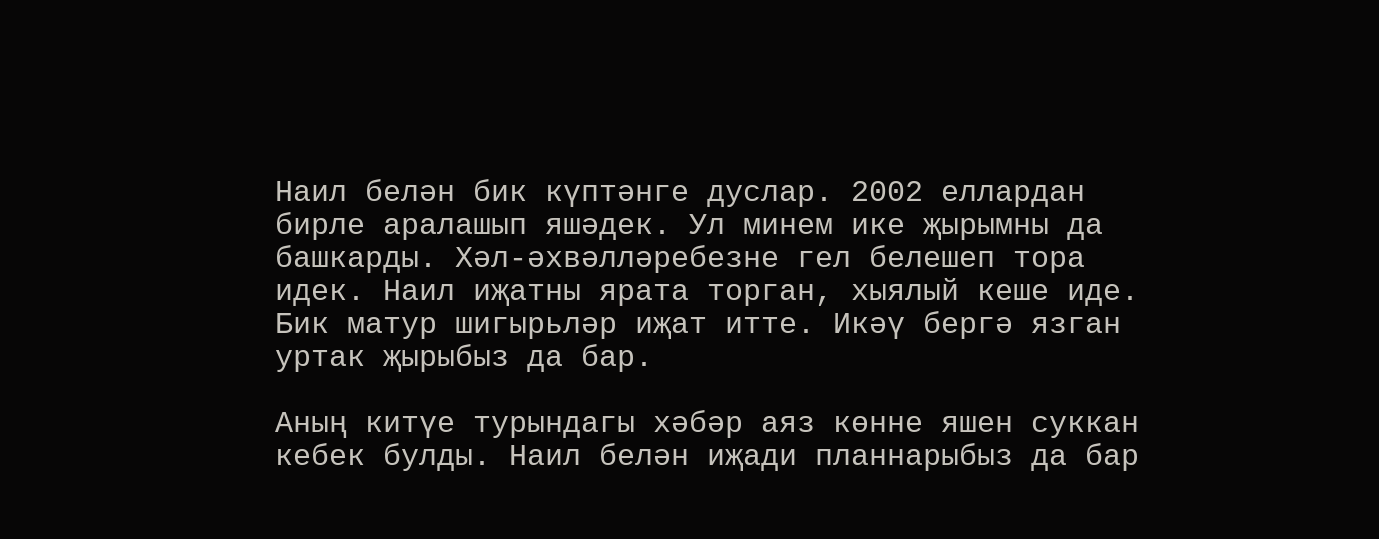Наил белән бик күптәнге дуслар. 2002 еллардан бирле аралашып яшәдек. Ул минем ике җырымны да башкарды. Хәл-әхвәлләребезне гел белешеп тора идек. Наил иҗатны ярата торган, хыялый кеше иде. Бик матур шигырьләр иҗат итте. Икәү бергә язган уртак җырыбыз да бар.

Аның китүе турындагы хәбәр аяз көнне яшен суккан кебек булды. Наил белән иҗади планнарыбыз да бар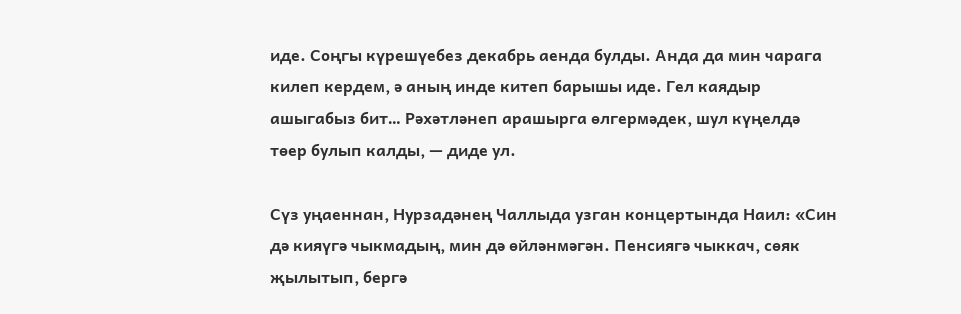иде. Соңгы күрешүебез декабрь аенда булды. Анда да мин чарага килеп кердем, ә аның инде китеп барышы иде. Гел каядыр ашыгабыз бит… Рәхәтләнеп арашырга өлгермәдек, шул күңелдә төер булып калды, — диде ул.

Сүз уңаеннан, Нурзадәнең Чаллыда узган концертында Наил: «Син дә кияүгә чыкмадың, мин дә өйләнмәгән. Пенсиягә чыккач, сөяк җылытып, бергә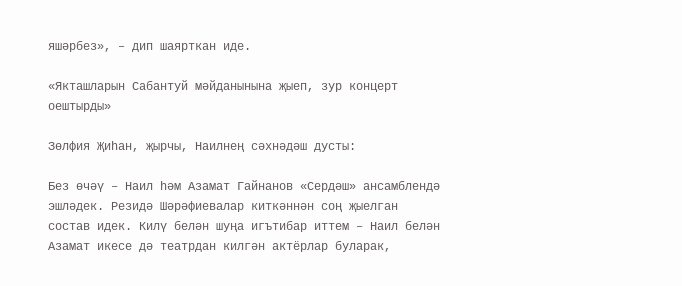яшәрбез», – дип шаярткан иде.

«Якташларын Сабантуй мәйданынына җыеп, зур концерт оештырды»

Зөлфия Җиһан, җырчы, Наилнең сәхнәдәш дусты:

Без өчәү – Наил һәм Азамат Гайнанов «Сердәш» ансамблендә эшләдек. Резидә Шәрәфиевалар киткәннән соң җыелган состав идек. Килү белән шуңа игътибар иттем – Наил белән Азамат икесе дә театрдан килгән актёрлар буларак,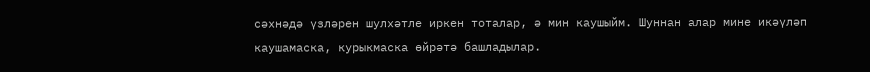сәхнәдә үзләрен шулхәтле иркен тоталар, ә мин каушыйм. Шуннан алар мине икәүләп каушамаска, курыкмаска өйрәтә башладылар.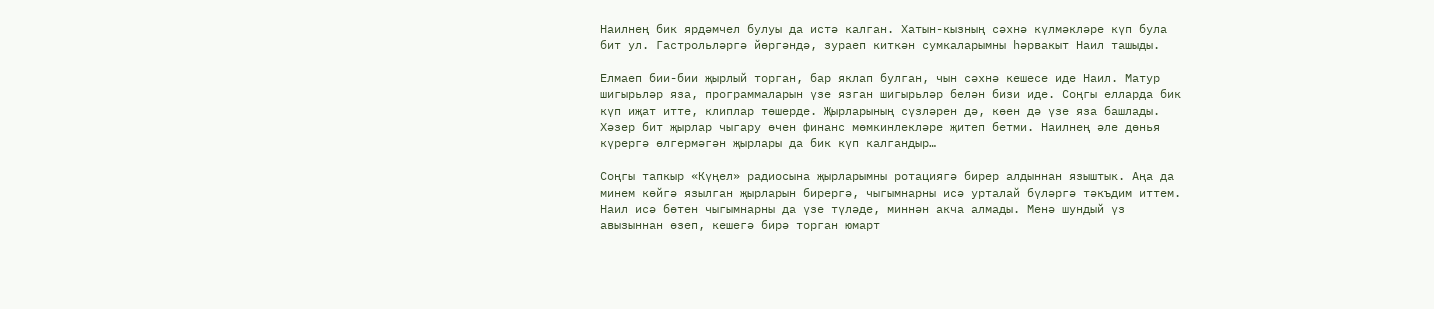Наилнең бик ярдәмчел булуы да истә калган. Хатын-кызның сәхнә күлмәкләре күп була бит ул. Гастрольләргә йөргәндә, зураеп киткән сумкаларымны һәрвакыт Наил ташыды.

Елмаеп бии-бии җырлый торган, бар яклап булган, чын сәхнә кешесе иде Наил. Матур шигырьләр яза, программаларын үзе язган шигырьләр белән бизи иде. Соңгы елларда бик күп иҗат итте, клиплар төшерде. Җырларының сүзләрен дә, көен дә үзе яза башлады. Хәзер бит җырлар чыгару өчен финанс мөмкинлекләре җитеп бетми. Наилнең әле дөнья күрергә өлгермәгән җырлары да бик күп калгандыр…

Соңгы тапкыр «Күңел» радиосына җырларымны ротациягә бирер алдыннан языштык. Аңа да минем көйгә язылган җырларын бирергә, чыгымнарны исә урталай бүләргә тәкъдим иттем. Наил исә бөтен чыгымнарны да үзе түләде, миннән акча алмады. Менә шундый үз авызыннан өзеп, кешегә бирә торган юмарт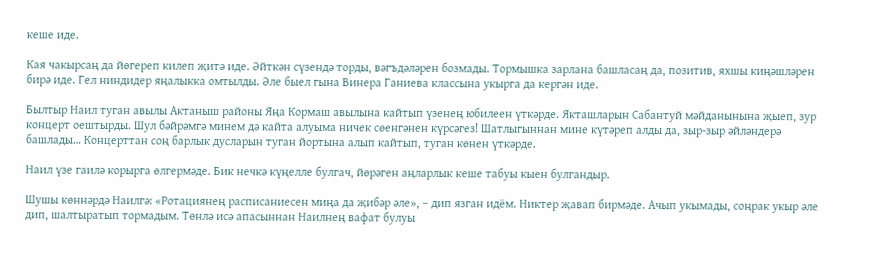кеше иде.

Кая чакырсаң да йөгереп килеп җитә иде. Әйткән сүзендә торды, вәгъдәләрен бозмады. Тормышка зарлана башласаң да, позитив, яхшы киңәшләрен бирә иде. Гел ниндидер яңалыкка омтылды. Әле быел гына Винера Ганиева классына укырга да кергән иде.

Былтыр Наил туган авылы Актаныш районы Яңа Кормаш авылына кайтып үзенең юбилеен үткәрде. Якташларын Сабантуй мәйданынына җыеп, зур концерт оештырды. Шул бәйрәмгә минем дә кайта алуыма ничек сөенгәнен күрсәгез! Шатлыгыннан мине күтәреп алды да, зыр-зыр әйләндерә башлады… Концерттан соң барлык дусларын туган йортына алып кайтып, туган көнен үткәрде.

Наил үзе гаилә корырга өлгермәде. Бик нечкә күңелле булгач, йөрәген аңларлык кеше табуы кыен булгандыр.

Шушы көннәрдә Наилгә: «Ротациянең расписаниесен миңа да җибәр әле», – дип язган идём. Никтер җавап бирмәде. Ачып укымады, соңрак укыр әле дип, шалтыратып тормадым. Төнлә исә апасыннан Наилнең вафат булуы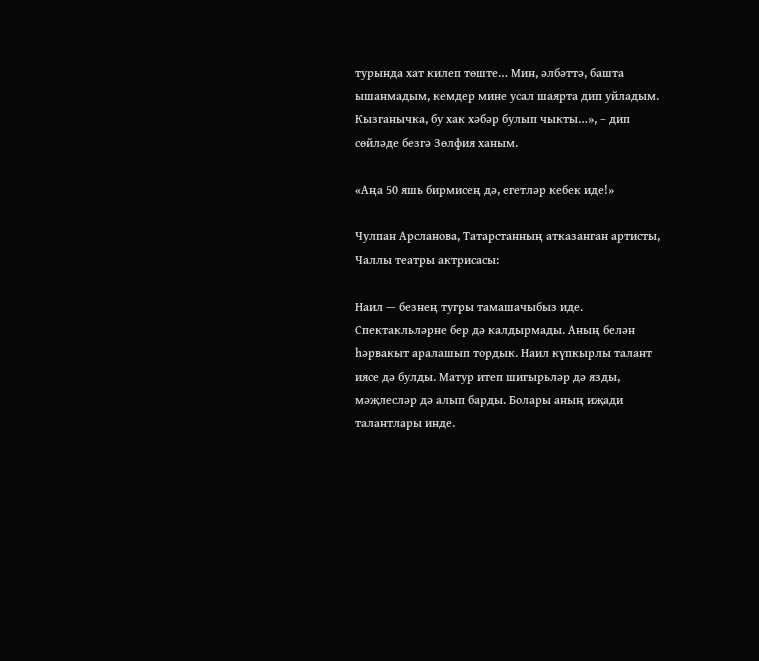турында хат килеп төште… Мин, әлбәттә, башта ышанмадым, кемдер мине усал шаярта дип уйладым. Кызганычка, бу хак хәбәр булып чыкты…», – дип сөйләде безгә Зөлфия ханым.

«Аңа 50 яшь бирмисең дә, егетләр кебек иде!»

Чулпан Арсланова, Татарстанның атказанган артисты, Чаллы театры актрисасы:

Наил — безнең тугры тамашачыбыз иде. Спектакльләрне бер дә калдырмады. Аның белән һәрвакыт аралашып тордык. Наил күпкырлы талант иясе дә булды. Матур итеп шигырьләр дә язды, мәҗлесләр дә алып барды. Болары аның иҗади талантлары инде.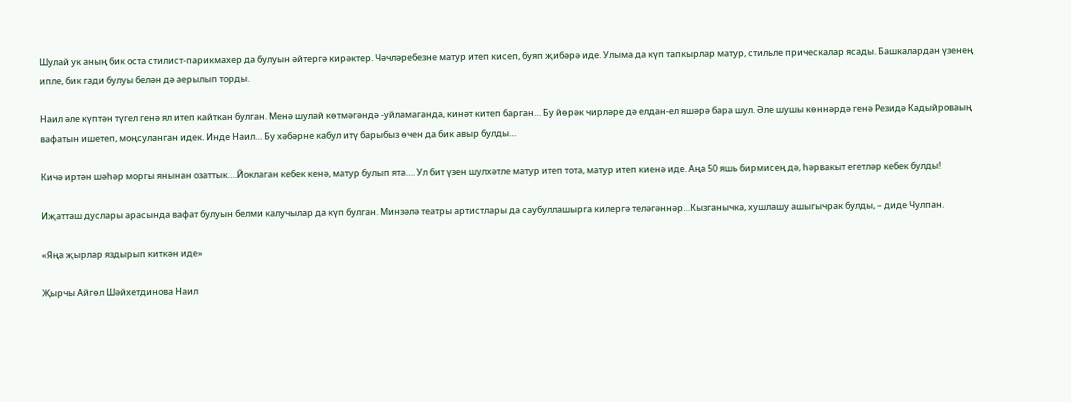Шулай ук аның бик оста стилист-парикмахер да булуын әйтергә кирәктер. Чәчләребезне матур итеп кисеп, буяп җибәрә иде. Улыма да күп тапкырлар матур, стильле прическалар ясады. Башкалардан үзенең ипле, бик гади булуы белән дә аерылып торды.

Наил әле күптән түгел генә ял итеп кайткан булган. Менә шулай көтмәгәндә -уйламаганда, кинәт китеп барган… Бу йөрәк чирләре дә елдан-ел яшәрә бара шул. Әле шушы көннәрдә генә Резидә Кадыйроваың вафатын ишетеп, моңсуланган идек. Инде Наил… Бу хәбәрне кабул итү барыбыз өчен да бик авыр булды…

Кичә иртән шәһәр моргы янынан озаттык….Йоклаган кебек кенә, матур булып ята…. Ул бит үзен шулхәтле матур итеп тота, матур итеп киенә иде. Аңа 50 яшь бирмисең дә, һәрвакыт егетләр кебек булды!

Иҗатташ дуслары арасында вафат булуын белми калучылар да күп булган. Минзәлә театры артистлары да саубуллашырга килергә теләгәннәр…Кызганычка, хушлашу ашыгычрак булды, – диде Чулпан.

«Яңа җырлар яздырып киткән иде»

Җырчы Айгөл Шәйхетдинова Наил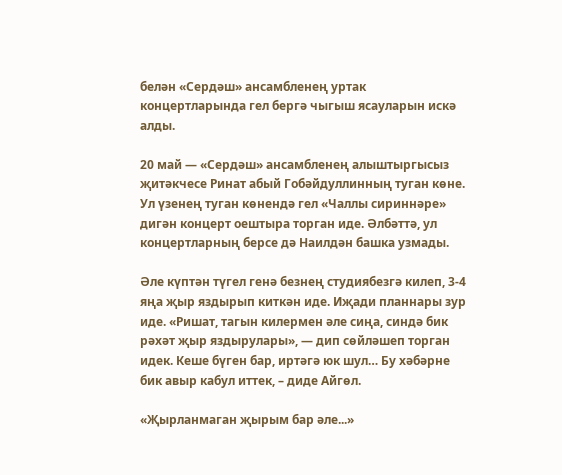белән «Сердәш» ансамбленең уртак концертларында гел бергә чыгыш ясауларын искә алды.

20 май — «Сердәш» ансамбленең алыштыргысыз җитәкчесе Ринат абый Гобәйдуллинның туган көне. Ул үзенең туган көнендә гел «Чаллы сириннәре» дигән концерт оештыра торган иде. Әлбәттә, ул концертларның берсе дә Наилдән башка узмады.

Әле күптән түгел генә безнең студиябезгә килеп, 3-4 яңа җыр яздырып киткән иде. Иҗади планнары зур иде. «Ришат, тагын килермен әле сиңа, синдә бик рәхәт җыр яздырулары», — дип сөйләшеп торган идек. Кеше бүген бар, иртәгә юк шул… Бу хәбәрне бик авыр кабул иттек, – диде Айгөл.

«Җырланмаган җырым бар әле...»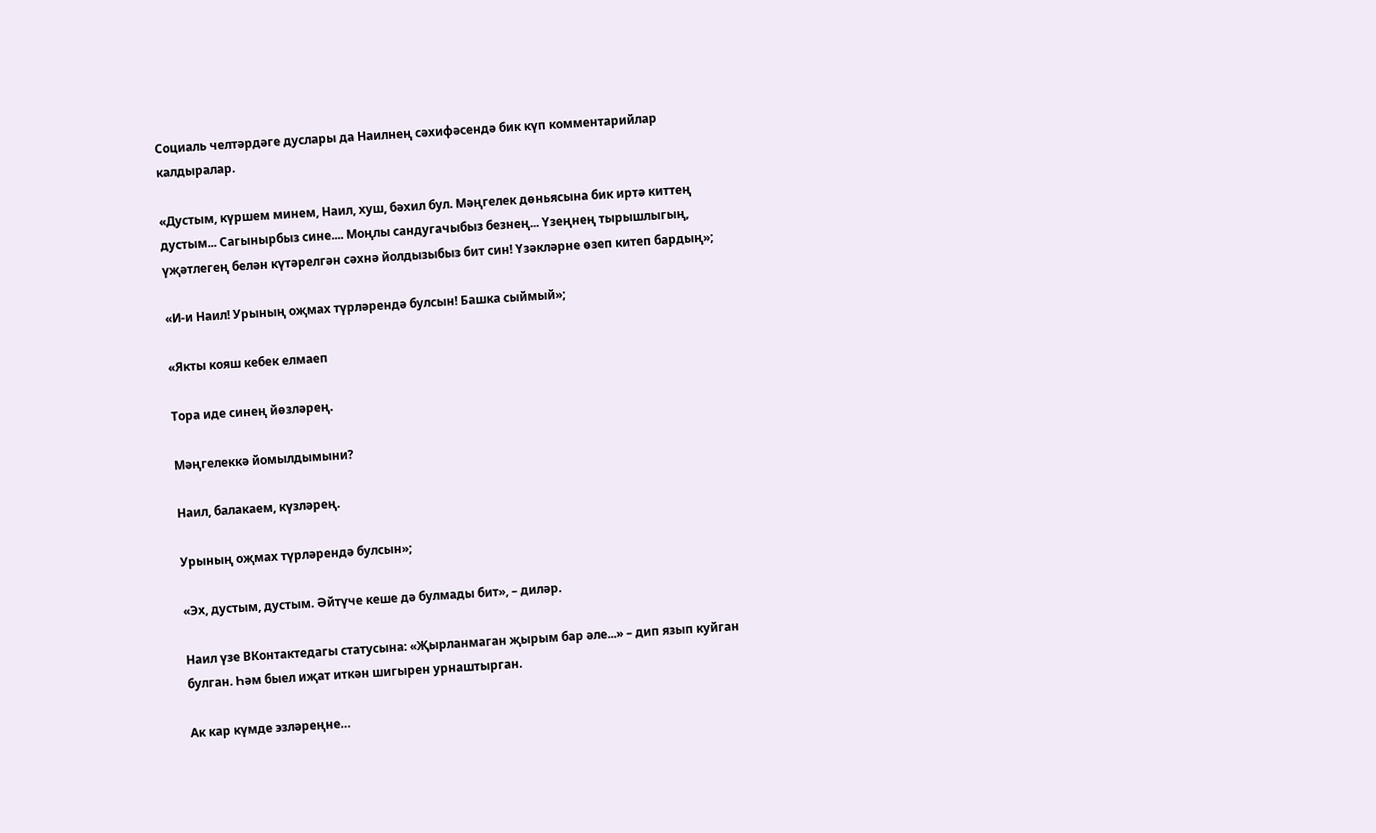Социаль челтәрдәге дуслары да Наилнең сәхифәсендә бик күп комментарийлар калдыралар.

«Дустым, күршем минем, Наил, хуш, бәхил бул. Мәңгелек дөньясына бик иртә киттең дустым... Сагынырбыз сине.... Моңлы сандугачыбыз безнең... Үзеңнең тырышлыгың, үҗәтлегең белән күтәрелгән сәхнә йолдызыбыз бит син! Үзәкләрне өзеп китеп бардың»;

«И-и Наил! Урының оҗмах түрләрендә булсын! Башка сыймый»;

«Якты кояш кебек елмаеп

Тора иде синең йөзләрең.

Мәңгелеккә йомылдымыни?

Наил, балакаем, күзләрең.

Урының оҗмах түрләрендә булсын»;

«Эх, дустым, дустым. Әйтүче кеше дә булмады бит», – диләр.

Наил үзе ВКонтактедагы статусына: «Җырланмаган җырым бар әле...» – дип язып куйган булган. Һәм быел иҗат иткән шигырен урнаштырган.

Ак кар күмде эзләреңне…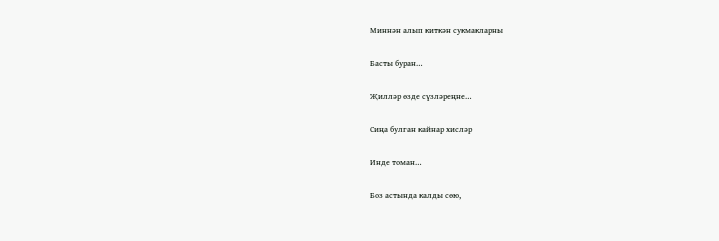Миннән алып киткән сукмакларны

Басты буран…

Җилләр өзде сүзләреңне…

Сиңа булган кайнар хисләр

Инде томан…

Боз астында калды сөю,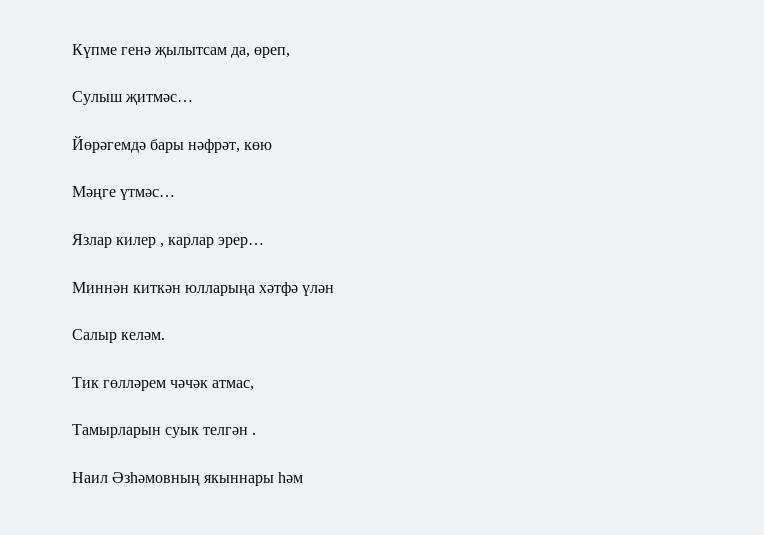Күпме генә җылытсам да, өреп,

Сулыш җитмәс…

Йөрәгемдә бары нәфрәт, көю

Мәңге үтмәс…

Язлар килер , карлар эрер…

Миннән киткән юлларыңа хәтфә үлән

Салыр келәм.

Тик гөлләрем чәчәк атмас,

Тамырларын суык телгән .

Наил Әзһәмовның якыннары һәм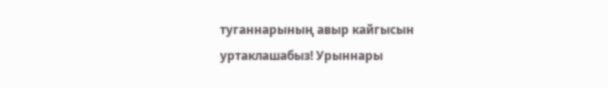туганнарының авыр кайгысын уртаклашабыз! Урыннары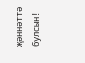җәннәттә булсын!